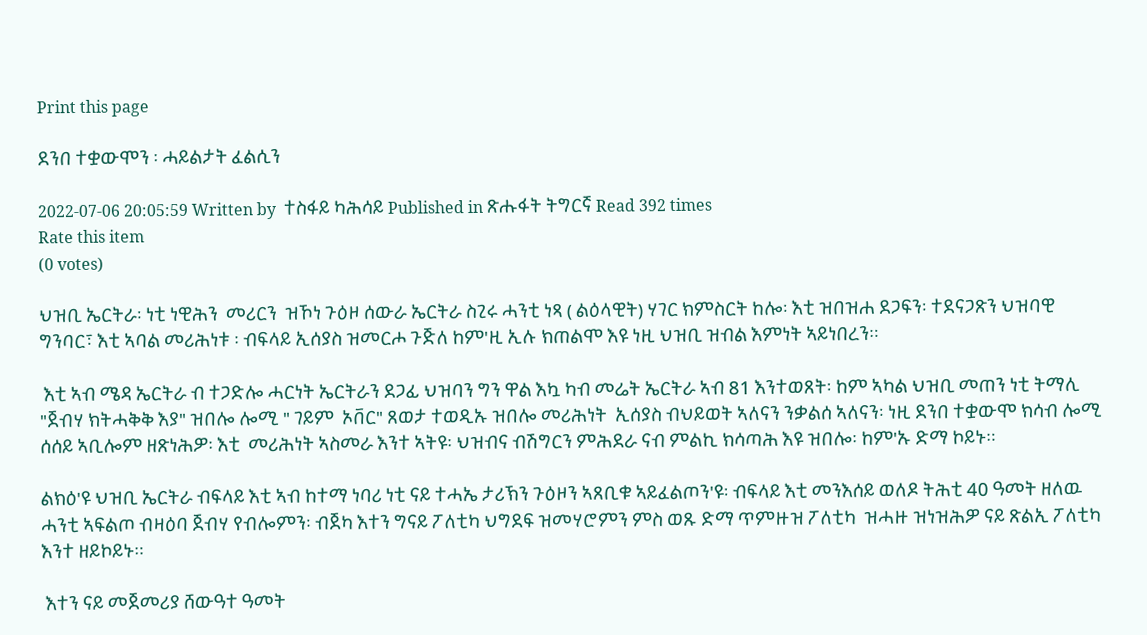Print this page

ደንበ ተቋውሞን ፡ ሓይልታት ፈልሲን

2022-07-06 20:05:59 Written by  ተስፋይ ካሕሳይ Published in ጽሑፋት ትግርኛ Read 392 times
Rate this item
(0 votes)

ህዝቢ ኤርትራ፡ ነቲ ነዊሕን  መሪርን  ዝኾነ ጉዕዞ ሰውራ ኤርትራ ስጊሩ ሓንቲ ነጻ ( ልዕላዊት) ሃገር ክምስርት ከሎ፡ እቲ ዝበዝሐ ደጋፍን፡ ተደናጋጽን ህዝባዊ ግንባር፣ እቲ ኣባል መሪሕነቱ ፡ ብፍላይ ኢሰያስ ዝመርሖ ጉጅለ ከም'ዚ ኢሉ ክጠልሞ እዩ ነዚ ህዝቢ ዝብል እምነት ኣይነበረን።

 እቲ ኣብ ሜዳ ኤርትራ ብ ተጋድሎ ሓርነት ኤርትራን ደጋፊ ህዝባን ግን ዋል እኳ ካብ መሬት ኤርትራ ኣብ 81 እንተወጸት፡ ከም ኣካል ህዝቢ መጠን ነቲ ትማሊ "ጀብሃ ክትሓቅቅ እያ" ዝበሎ ሎሚ " ገይም  ኦቨር" ጸወታ ተወዲኡ ዝበሎ መሪሕነት  ኢሰያስ ብህይወት ኣለናን ንቃልሰ ኣለናን፡ ነዚ ደንበ ተቋውሞ ክሳብ ሎሚ ሰሰይ ኣቢሎም ዘጽነሕዎ፡ እቲ  መሪሕነት ኣስመራ እንተ ኣትዩ፡ ህዝብና ብሽግርን ምሕደራ ናብ ምልኪ ክሳጣሕ እዩ ዝበሎ፡ ከም'ኡ ድማ ኮይኑ።

ልክዕ'ዩ ህዝቢ ኤርትራ ብፍላይ እቲ ኣብ ከተማ ነባሪ ነቲ ናይ ተሓኤ ታሪኽን ጉዕዞን ኣጸቢቁ ኣይፈልጦን'ዩ፡ ብፍላይ እቲ መንእሰይ ወለዶ ትሕቲ 40 ዓመት ዘለዉ ሓንቲ ኣፍልጦ ብዛዕባ ጀብሃ የብሎምን፡ ብጀካ እተን ግናይ ፖለቲካ ህግደፍ ዝመሃሮምን ምስ ወጹ ድማ ጥምዙዝ ፖለቲካ  ዝሓዙ ዝነዝሕዎ ናይ ጽልኢ ፖለቲካ እንተ ዘይኮይኑ።

 እተን ናይ መጀመሪያ ሸውዓተ ዓመት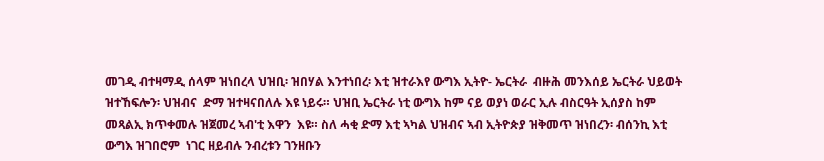መገዲ ብተዛማዲ ሰላም ዝነበረላ ህዝቢ፡ ዝበሃል እንተነበረ፡ እቲ ዝተራእየ ውግእ ኢትዮ- ኤርትራ  ብዙሕ መንእሰይ ኤርትራ ህይወት ዝተኸፍሎን፡ ህዝብና  ድማ ዝተዛናበለሉ እዩ ነይሩ። ህዝቢ ኤርትራ ነቲ ውግእ ከም ናይ ወያነ ወራር ኢሉ ብስርዓት ኢሰያስ ከም መጻልኢ ክጥቀመሉ ዝጀመረ ኣብ'ቲ እዋን  እዩ። ስለ ሓቂ ድማ እቲ ኣካል ህዝብና ኣብ ኢትዮጵያ ዝቅመጥ ዝነበረን፡ ብሰንኪ እቲ ውግእ ዝገበሮም  ነገር ዘይብሉ ንብረቱን ገንዘቡን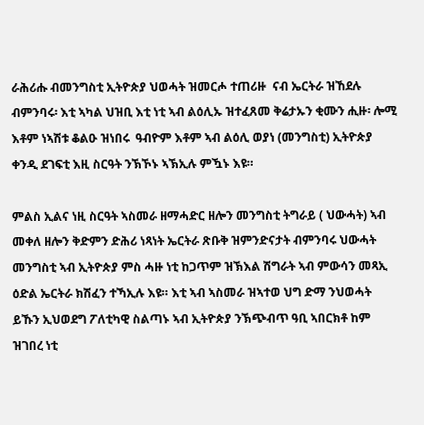ራሕሪሑ ብመንግስቲ ኢትዮጵያ ህወሓት ዝመርሖ ተጠሪዙ  ናብ ኤርትራ ዝኸደሉ ብምንባሩ፡ እቲ ኣካል ህዝቢ እቲ ነቲ ኣብ ልዕሊኡ ዝተፈጸመ ቅሬታኡን ቂሙን ሒዙ፡ ሎሚ እቶም ነኣሽቱ ቆልዑ ዝነበሩ  ዓብዮም እቶም ኣብ ልዕሊ ወያነ (መንግስቲ) ኢትዮጵያ ቀንዲ ደገፍቲ እዚ ስርዓት ንኽኾኑ ኣኽኢሉ ምዃኑ እዩ።

ምልስ ኢልና ነዚ ስርዓት ኣስመራ ዘማሓድር ዘሎን መንግስቲ ትግራይ ( ህውሓት) ኣብ መቀለ ዘሎን ቅድምን ድሕሪ ነጻነት ኤርትራ ጽቡቅ ዝምንድናታት ብምንባሩ ህውሓት መንግስቲ ኣብ ኢትዮጵያ ምስ ሓዙ ነቲ ከጋጥም ዝኽእል ሽግራት ኣብ ምውሳን መጻኢ ዕድል ኤርትራ ክሽፈን ተኻኢሉ እዩ። እቲ ኣብ ኣስመራ ዝኣተወ ህግ ድማ ንህወሓት ይኹን ኢህወደግ ፖለቲካዊ ስልጣኑ ኣብ ኢትዮጵያ ንኽጭብጥ ዓቢ ኣበርክቶ ከም ዝገበረ ነቲ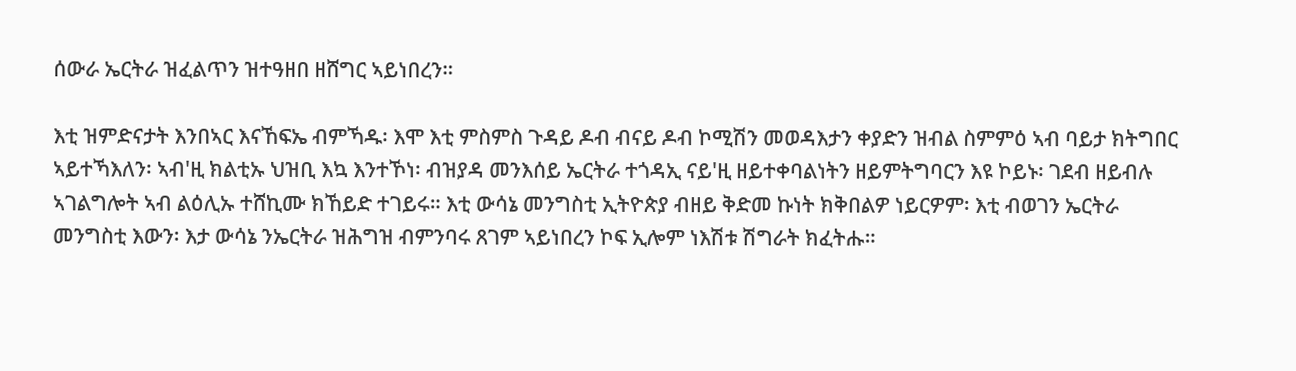ሰውራ ኤርትራ ዝፈልጥን ዝተዓዘበ ዘሸግር ኣይነበረን።

እቲ ዝምድናታት እንበኣር እናኸፍኤ ብምኻዱ፡ እሞ እቲ ምስምስ ጉዳይ ዶብ ብናይ ዶብ ኮሚሽን መወዳእታን ቀያድን ዝብል ስምምዕ ኣብ ባይታ ክትግበር ኣይተኻእለን፡ ኣብ'ዚ ክልቲኡ ህዝቢ እኳ እንተኾነ፡ ብዝያዳ መንእሰይ ኤርትራ ተጎዳኢ ናይ'ዚ ዘይተቀባልነትን ዘይምትግባርን እዩ ኮይኑ፡ ገደብ ዘይብሉ ኣገልግሎት ኣብ ልዕሊኡ ተሸኪሙ ክኸይድ ተገይሩ። እቲ ውሳኔ መንግስቲ ኢትዮጵያ ብዘይ ቅድመ ኩነት ክቅበልዎ ነይርዎም፡ እቲ ብወገን ኤርትራ መንግስቲ እውን፡ እታ ውሳኔ ንኤርትራ ዝሕግዝ ብምንባሩ ጸገም ኣይነበረን ኮፍ ኢሎም ነእሽቱ ሽግራት ክፈትሑ።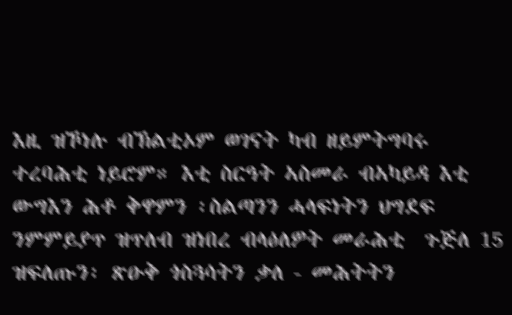እዚ ዝኾነሉ ብኽልቲኦም ወገናት ካብ ዘይምትግባሩ ተረባሕቲ ነይሮም። እቲ ስርዓት ኣስመራ ብኣካይዳ እቲ ውግእን ሕቶ ቅዋምን ፡ስልጣንን ሓላፍነትን ህግደፍ ንምምይያጥ ዝጥለብ ዝነበረ ብላዕለዎት መራሕቲ  ጉጅለ 15 ዝፍለጡን፡ ጽዑቅ ጎስጓሳትን ቃለ - መሕትትን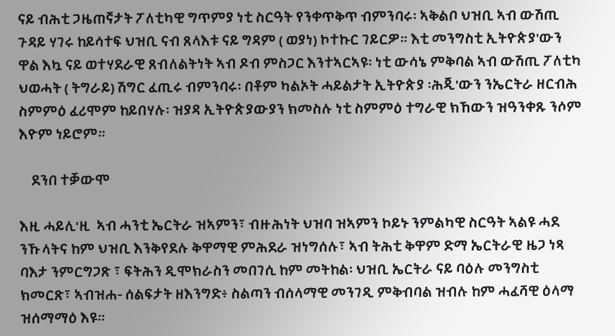ናይ ብሕቲ ጋዜጠኛታት ፖለቲካዊ ግጥምያ ነቲ ስርዓት የንቀጥቅጥ ብምንባሩ፡ ኣቅልቦ ህዝቢ ኣብ ውሽጢ ጉዳይ ሃገሩ ከይሳተፍ ህዝቢ ናብ ጸላእቱ ናይ ግዳም ( ወያነ) ኮተኩር ገይርዎ። እቲ መንግስቲ ኢትዮጵያ'ውን ዋል እኳ ናይ ወተሃደራዊ ጸብለልትነት ኣብ ዶብ ምስጋር እንተኣርኣዩ፡ ነቲ ውሳኔ ምቅባል ኣብ ውሽጢ ፖለቲካ ህወሓት ( ትግራይ) ሽግር ፈጢሩ ብምንባሩ፡ በቶም ካልኦት ሓይልታት ኢትዮጵያ ፡ሕጂ'ውን ንኤርትራ ዘርብሕ ስምምዕ ፈሪሞም ከይበሃሉ፡ ዝያዳ ኢትዮጵያውያን ክመስሉ ነቲ ስምምዕ ተግራዊ ክኸውን ዝዓንቀጹ ንሶም እዮም ነይሮም።

    ደንበ ተቓውሞ

እዚ ሓይሊ'ዚ  ኣብ ሓንቲ ኤርትራ ዝኣምን፣ ብዙሕነት ህዝባ ዝኣምን ኮይኑ ንምልካዊ ስርዓት ኣልዩ ሓደ ንኹላትና ከም ህዝቢ እንቅየደሉ ቅዋማዊ ምሕደራ ዝነግሰሉ፣ ኣብ ትሕቲ ቅዋም ድማ ኤርትራዊ ዜጋ ነጻ ባእታ ንምርግጋጽ ፣ ፍትሕን ዲሞክራስን መበገሲ ከም መትከል፡ ህዝቢ ኤርትራ ናይ ባዕሉ መንግስቲ ክመርጽ፣ ኣብዝሐ- ሰልፍታት ዘእንግድ፥ ስልጣን ብሰላማዊ መንገዲ ምቅብባል ዝብሉ ከም ሓፈሻዊ ዕላማ ዝሰማማዕ እዩ።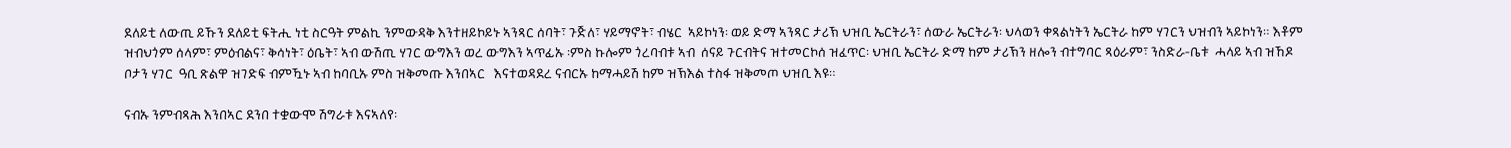ደለይቲ ለውጢ ይኹን ደለይቲ ፍትሒ ነቲ ስርዓት ምልኪ ንምውዳቅ እንተዘይኮይኑ ኣንጻር ሰባት፣ ጉጅለ፣ ሃይማኖት፣ ብሄር  ኣይኮነን፡ ወይ ድማ ኣንጻር ታሪኽ ህዝቢ ኤርትራን፣ ሰውራ ኤርትራን፡ ህላወን ቀጻልነትን ኤርትራ ከም ሃገርን ህዝብን ኣይኮነን። እቶም ዝብህጎም ሰላም፣ ምዕብልና፣ ቅሳነት፣ ዕቤት፣ ኣብ ውሽጢ ሃገር ውግእን ወረ ውግእን ኣጥፊኡ ፡ምስ ኩሎም ጎረባብቱ ኣብ  ሰናይ ጉርብትና ዝተመርኮሰ ዝፈጥር፡ ህዝቢ ኤርትራ ድማ ከም ታሪኽን ዘሎን ብተግባር ጻዕራም፣ ንስድራ-ቤቱ  ሓላይ ኣብ ዝኸዶ ቦታን ሃገር  ዓቢ ጽልዋ ዝገድፍ ብምዃኑ ኣብ ከባቢኡ ምስ ዝቅመጡ እንበኣር   እናተወዳደረ ናብርኡ ከማሓይሽ ከም ዝኽእል ተስፋ ዝቅመጦ ህዝቢ እዩ።

ናብኡ ንምብጻሕ እንበኣር ደንበ ተቋውሞ ሽግራቱ እናኣለየ፡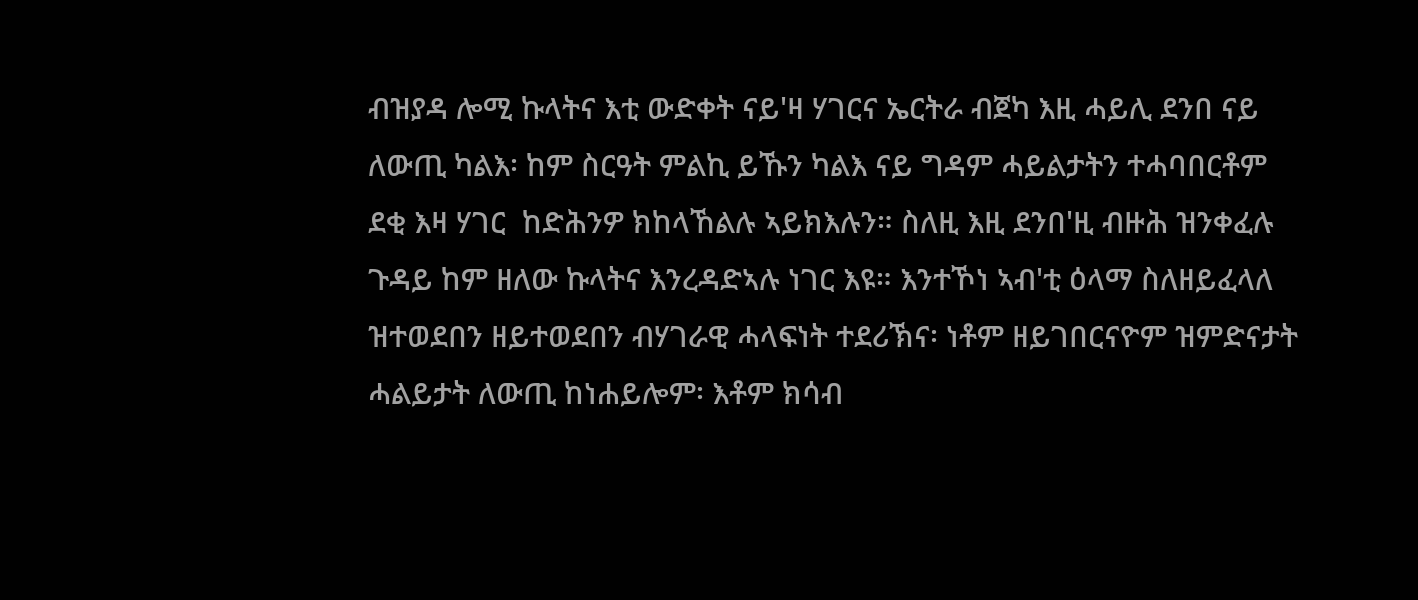ብዝያዳ ሎሚ ኩላትና እቲ ውድቀት ናይ'ዛ ሃገርና ኤርትራ ብጀካ እዚ ሓይሊ ደንበ ናይ ለውጢ ካልእ፡ ከም ስርዓት ምልኪ ይኹን ካልእ ናይ ግዳም ሓይልታትን ተሓባበርቶም ደቂ እዛ ሃገር  ከድሕንዎ ክከላኸልሉ ኣይክእሉን። ስለዚ እዚ ደንበ'ዚ ብዙሕ ዝንቀፈሉ ጉዳይ ከም ዘለው ኩላትና እንረዳድኣሉ ነገር እዩ። እንተኾነ ኣብ'ቲ ዕላማ ስለዘይፈላለ ዝተወደበን ዘይተወደበን ብሃገራዊ ሓላፍነት ተደሪኽና፡ ነቶም ዘይገበርናዮም ዝምድናታት ሓልይታት ለውጢ ከነሐይሎም፡ እቶም ክሳብ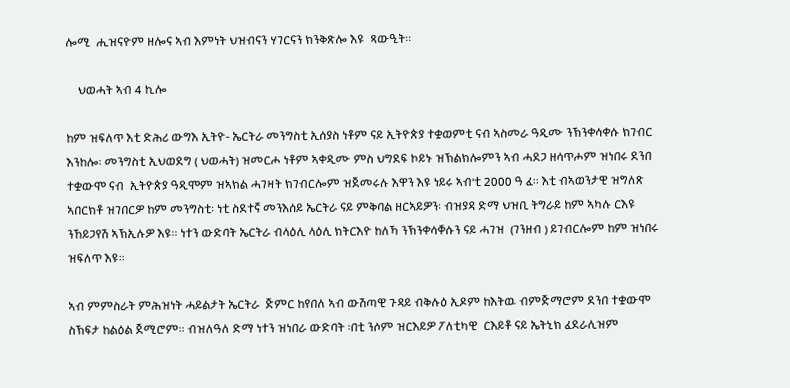ሎሚ  ሒዝናዮም ዘሎና ኣብ እምነት ህዝብናን ሃገርናን ክንቅጽሎ እዩ  ጻውዒት።

    ህወሓት ኣብ 4 ኪሎ

ከም ዝፍለጥ እቲ ድሕሪ ውግእ ኢትዮ- ኤርትራ መንግስቲ ኢሰያስ ነቶም ናይ ኢትዮጵያ ተቋወምቲ ናብ ኣስመራ ዓዲሙ ንኽንቀሳቀሱ ክገብር እንከሎ፡ መንግስቲ ኢህወደግ ( ህወሓት) ዝመርሖ ነቶም ኣቀዲሙ ምስ ህግደፍ ኮይኑ ዝኽልክሎምን ኣብ ሓደጋ ዘሳጥሖም ዝነበሩ ደንበ ተቋውሞ ናብ  ኢትዮጵያ ዓዲሞም ዝኣክል ሓገዛት ክገብርሎም ዝጀመሩሉ እዋን እዩ ነይሩ ኣብ'ቲ 2000 ዓ ፈ። እቲ ብኣወንታዊ ዝግለጽ  ኣበርክቶ ዝገበርዎ ከም መንግስቲ፡ ነቲ ስደተኛ መንእሰይ ኤርትራ ናይ ምቅባል ዘርኣይዎን፡ ብዝያዳ ድማ ህዝቢ ትግራይ ከም ኣካሉ ርእዩ ንኸይጋየሽ ኣኽኢሉዎ እዩ። ነተን ውድባት ኤርትራ ብላዕሊ ላዕሊ ክትርእዮ ከለኻ ንኽንቀሳቐሱን ናይ ሓገዝ  (ገንዘብ ) ይገብርሎም ከም ዝነበሩ ዝፍለጥ እዩ።

ኣብ ምምስራት ምሕዝነት ሓይልታት ኤርትራ  ጅምር ከየበለ ኣብ ውሽጣዊ ጉዳይ ብቅሉዕ ኢዶም ከእትዉ ብምጅማሮም ደንበ ተቋውሞ ስኽፍታ ከልዕል ጀሚሮም። ብዝለዓለ ድማ ነተን ዝነበራ ውድባት ፡በቲ ንሶም ዝርእይዎ ፖለቲካዊ  ርእይቶ ናይ ኤትኒክ ፈደራሊዝም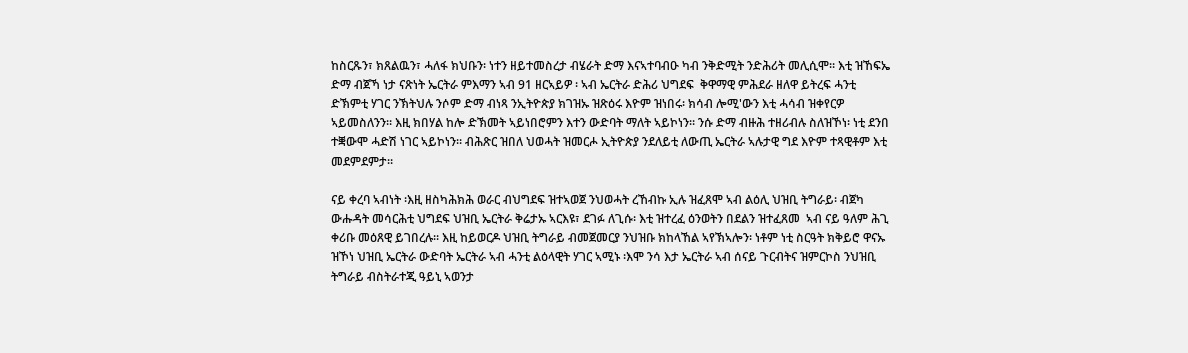ከስርጹን፣ ክጸልዉን፣ ሓለፋ ክህቡን፡ ነተን ዘይተመስረታ ብሄራት ድማ እናኣተባብዑ ካብ ንቅድሚት ንድሕሪት መሊሲሞ። እቲ ዝኸፍኤ ድማ ብጀኻ ነታ ናጽነት ኤርትራ ምእማን ኣብ 91 ዘርኣይዎ ፡ ኣብ ኤርትራ ድሕሪ ህግደፍ  ቅዋማዊ ምሕደራ ዘለዋ ይትረፍ ሓንቲ ድኽምቲ ሃገር ንኽትህሉ ንሶም ድማ ብነጻ ንኢትዮጵያ ክገዝኡ ዝጽዕሩ እዮም ዝነበሩ፡ ክሳብ ሎሚ'ውን እቲ ሓሳብ ዝቀየርዎ ኣይመስለንን። እዚ ክበሃል ከሎ ድኽመት ኣይነበሮምን እተን ውድባት ማለት ኣይኮነን። ንሱ ድማ ብዙሕ ተዘሪብሉ ስለዝኾነ፡ ነቲ ደንበ ተቛውሞ ሓድሽ ነገር ኣይኮነን። ብሕጽር ዝበለ ህወሓት ዝመርሖ ኢትዮጵያ ንደለይቲ ለውጢ ኤርትራ ኣሉታዊ ግደ እዮም ተጻዊቶም እቲ መደምደምታ።

ናይ ቀረባ ኣብነት ፡እዚ ዘስካሕክሕ ወራር ብህግደፍ ዝተኣወጀ ንህወሓት ረኸብኩ ኢሉ ዝፈጸሞ ኣብ ልዕሊ ህዝቢ ትግራይ፡ ብጀካ ውሑዳት መሳርሕቲ ህግደፍ ህዝቢ ኤርትራ ቅሬታኡ ኣርእዩ፣ ደገፉ ለጊሱ፡ እቲ ዝተረፈ ዕንወትን በደልን ዝተፈጸመ  ኣብ ናይ ዓለም ሕጊ ቀሪቡ መዕጸዊ ይገበረሉ። እዚ ከይወርዶ ህዝቢ ትግራይ ብመጀመርያ ንህዝቡ ክከላኸል ኣየኽኣሎን፡ ነቶም ነቲ ስርዓት ክቅይሮ ዋናኡ ዝኾነ ህዝቢ ኤርትራ ውድባት ኤርትራ ኣብ ሓንቲ ልዕላዊት ሃገር ኣሚኑ ፡እሞ ንሳ እታ ኤርትራ ኣብ ሰናይ ጉርብትና ዝምርኮስ ንህዝቢ ትግራይ ብስትራተጂ ዓይኒ ኣወንታ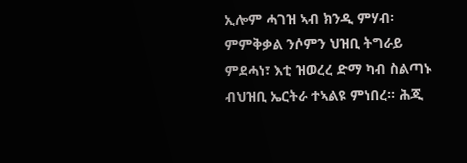ኢሎም ሓገዝ ኣብ ክንዲ ምሃብ፡ ምምቅቃል ንሶምን ህዝቢ ትግራይ ምደሓነ፣ እቲ ዝወረረ ድማ ካብ ስልጣኑ ብህዝቢ ኤርትራ ተኣልዩ ምነበረ። ሕጂ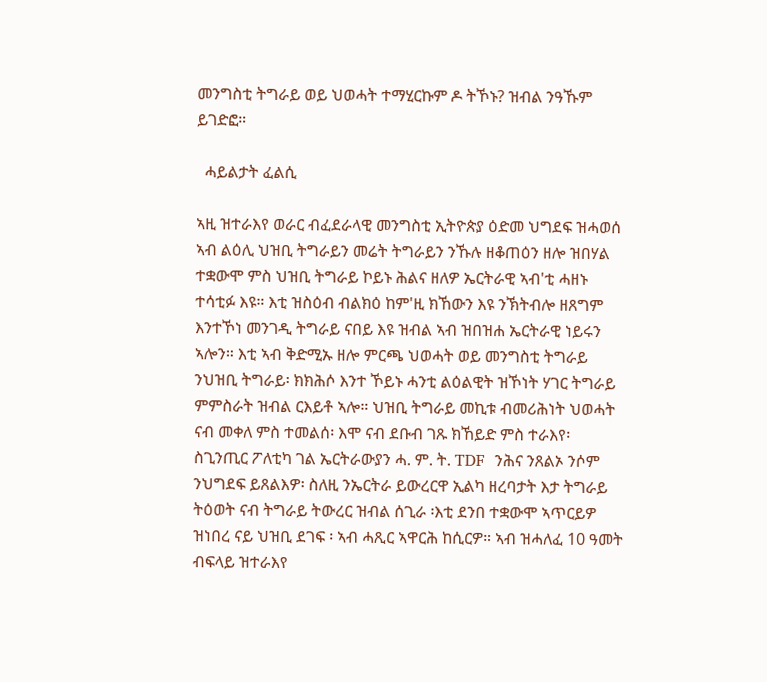መንግስቲ ትግራይ ወይ ህወሓት ተማሂርኩም ዶ ትኾኑ? ዝብል ንዓኹም ይገድፎ።

  ሓይልታት ፈልሲ

ኣዚ ዝተራእየ ወራር ብፈደራላዊ መንግስቲ ኢትዮጵያ ዕድመ ህግደፍ ዝሓወሰ ኣብ ልዕሊ ህዝቢ ትግራይን መሬት ትግራይን ንኹሉ ዘቆጠዕን ዘሎ ዝበሃል ተቋውሞ ምስ ህዝቢ ትግራይ ኮይኑ ሕልና ዘለዎ ኤርትራዊ ኣብ'ቲ ሓዘኑ ተሳቲፉ እዩ። እቲ ዝስዕብ ብልክዕ ከም'ዚ ክኸውን እዩ ንኽትብሎ ዘጸግም እንተኾነ መንገዲ ትግራይ ናበይ እዩ ዝብል ኣብ ዝበዝሐ ኤርትራዊ ነይሩን ኣሎን። እቲ ኣብ ቅድሚኡ ዘሎ ምርጫ ህወሓት ወይ መንግስቲ ትግራይ ንህዝቢ ትግራይ፡ ክክሕሶ እንተ ኾይኑ ሓንቲ ልዕልዊት ዝኾነት ሃገር ትግራይ ምምስራት ዝብል ርእይቶ ኣሎ። ህዝቢ ትግራይ መኪቱ ብመሪሕነት ህወሓት ናብ መቀለ ምስ ተመልሰ፡ እሞ ናብ ደቡብ ገጹ ክኸይድ ምስ ተራእየ፡ ስጊንጢር ፖለቲካ ገል ኤርትራውያን ሓ. ም. ት. TDF  ንሕና ንጸልኦ ንሶም ንህግደፍ ይጸልእዎ፡ ስለዚ ንኤርትራ ይውረርዋ ኢልካ ዘረባታት እታ ትግራይ ትዕወት ናብ ትግራይ ትውረር ዝብል ሰጊራ ፡እቲ ደንበ ተቋውሞ ኣጥርይዎ ዝነበረ ናይ ህዝቢ ደገፍ ፡ ኣብ ሓጺር ኣዋርሕ ከሲርዎ። ኣብ ዝሓለፈ 10 ዓመት ብፍላይ ዝተራእየ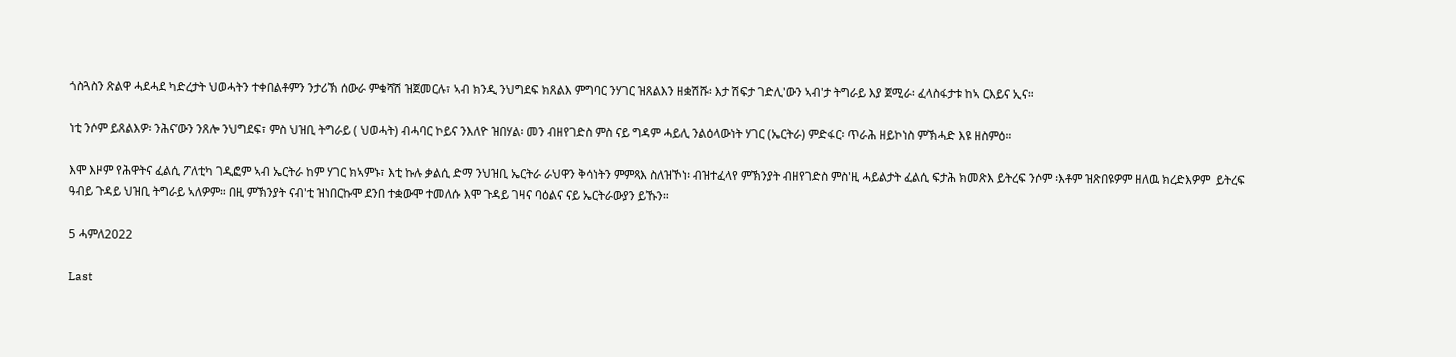ጎስጓስን ጽልዋ ሓደሓደ ካድረታት ህወሓትን ተቀበልቶምን ንታሪኽ ሰውራ ምቁሻሽ ዝጀመርሉ፣ ኣብ ክንዲ ንህግደፍ ክጸልእ ምግባር ንሃገር ዝጸልእን ዘቋሽሹ፡ እታ ሽፍታ ገድሊ'ውን ኣብ'ታ ትግራይ እያ ጀሚራ፡ ፈላስፋታቱ ከኣ ርእይና ኢና።

ነቲ ንሶም ይጸልእዎ፡ ንሕና’ውን ንጸሎ ንህግደፍ፣ ምስ ህዝቢ ትግራይ ( ህወሓት) ብሓባር ኮይና ንእለዮ ዝበሃል፡ መን ብዘየገድስ ምስ ናይ ግዳም ሓይሊ ንልዕላውነት ሃገር (ኤርትራ) ምድፋር፡ ጥራሕ ዘይኮነስ ምኽሓድ እዩ ዘስምዕ።

እሞ እዞም የሕዋትና ፈልሲ ፖለቲካ ገዲፎም ኣብ ኤርትራ ከም ሃገር ክኣምኑ፣ እቲ ኩሉ ቃልሲ ድማ ንህዝቢ ኤርትራ ራህዋን ቅሳነትን ምምጻእ ስለዝኾነ፡ ብዝተፈላየ ምኽንያት ብዘየገድስ ምስ'ዚ ሓይልታት ፈልሲ ፍታሕ ክመጽእ ይትረፍ ንሶም ፡እቶም ዝጽበዩዎም ዘለዉ ክረድእዎም  ይትረፍ ዓብይ ጉዳይ ህዝቢ ትግራይ ኣለዎም። በዚ ምኽንያት ናብ'ቲ ዝነበርኩሞ ደንበ ተቋውሞ ተመለሱ እሞ ጉዳይ ገዛና ባዕልና ናይ ኤርትራውያን ይኹን።

5 ሓምለ2022

Last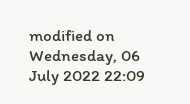modified on Wednesday, 06 July 2022 22:09